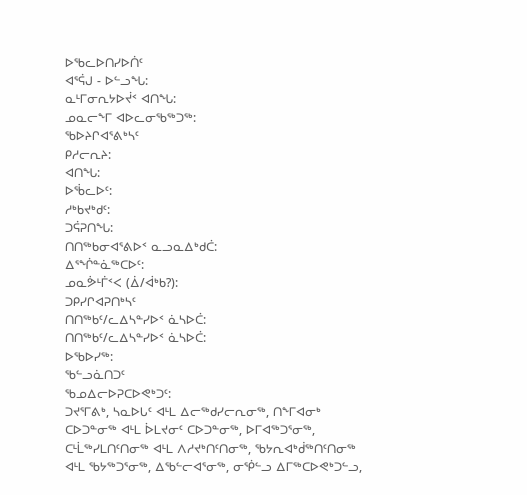ᐅᖃᓚᐅᑎᓯᐅᑏᑦ
ᐊᕐᕌᒍ - ᐅᓪᓗᖓ:
ᓇᒻᒥᓂᕆᔭᐅᔫᑉ ᐊᑎᖓ:
ᓄᓇᓕᖕᒥ ᐊᐅᓚᓂᖃᖅᑐᖅ:
ᖃᐅᔨᒋᐊᕐᕕᒃᓴᑦ
ᑭᓱᓕᕆᔨ:
ᐊᑎᖓ:
ᐅᖄᓚᐅᑦ:
ᓱᒃᑲᔪᒃᑯᑦ:
ᑐᕌᕈᑎᖓ:
ᑎᑎᖅᑲᓂᐊᕐᕕᐅᑉ ᓇᓗᓇᐃᒃᑯᑖ:
ᐃᕐᖐᓐᓈᖅᑕᐅᑦ:
ᓄᓇᕘᒻᒦᑉᐸ (ᐄ/ᐋᒃᑲ?):
ᑐᑭᓯᒋᐊᕈᑎᒃᓴᑦ
ᑎᑎᖅᑲᑦ/ᓚᐃᓴᓐᓯᐅᑉ ᓈᓴᐅᑖ:
ᑎᑎᖅᑲᑦ/ᓚᐃᓴᓐᓯᐅᑉ ᓈᓴᐅᑖ:
ᐅᖃᐅᓯᖅ:
ᖃᓪᓗᓈᑎᑐᑦ
ᖃᓄᐃᓕᐅᕈᑕᐅᕙᒃᑐᑦ:
ᑐᔪᕐᒥᕕᒃ, ᓴᓇᐅᒐᑦ ᐊᒻᒪ ᐃᓕᖅᑯᓯᓕᕆᓂᖅ, ᑎᖕᒥᐊᓂᒃ ᑕᐅᑐᓐᓂᖅ ᐊᒻᒪ ᐆᒪᔪᓂᑦ ᑕᐅᑐᓐᓂᖅ, ᐅᒥᐊᖅᑐᕐᓂᖅ, ᑕᒻᒫᖅᓯᒪᑎᑦᑎᓂᖅ ᐊᒻᒪ ᐱᓱᔪᒃᑎᑦᑎᓂᖅ, ᖃᔭᕆᐊᒃᑰᖅᑎᑦᑎᓂᖅ ᐊᒻᒪ ᖃᔭᖅᑐᕐᓂᖅ, ᐃᖃᓪᓕᐊᕐᓂᖅ, ᓂᖀᓪᓗ ᐃᒥᖅᑕᐅᕙᒃᑐᓪᓗ,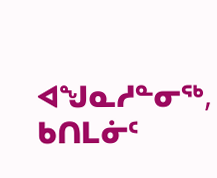ᐊᖑᓇᓱᓐᓂᖅ, ᑲᑎᒪᓃᑦ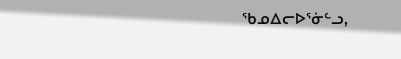ᖃᓄᐃᓕᐅᕐᓃᓪᓗ,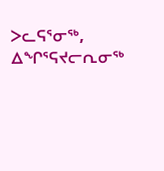ᐳᓚᕋᕐᓂᖅ, ᐃᖏᕐᕋᔪᓕᕆᓂᖅ